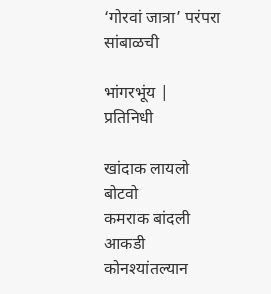‘गोरवां जात्रा’ परंपरा सांबाळची

भांगरभूंय | प्रतिनिधी

खांदाक लायलो बोटवो
कमराक बांदली आकडी
कोनश्यांतल्यान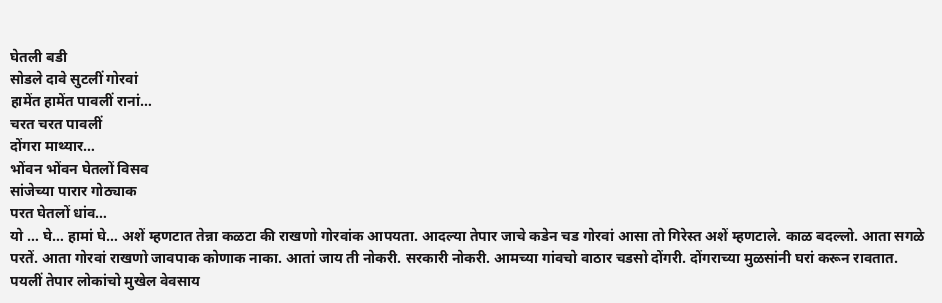घेतली बडी
सोडले दावे सुटलीं गोरवां
हामेंत हामेंत पावलीं रानां…
चरत चरत पावलीं
दोंगरा माथ्यार…
भोंवन भोंवन घेतलों विसव
सांजेच्या पारार गोठ्याक
परत घेतलों धांव…
यो … घे… हामां घे… अशें म्हणटात तेन्ना कळटा की राखणो गोरवांक आपयता. आदल्या तेपार जाचे कडेन चड गोरवां आसा तो गिरेस्त अशें म्हणटाले. काळ बदल्लो. आता सगळे परतें. आता गोरवां राखणो जावपाक कोणाक नाका. आतां जाय ती नोकरी. सरकारी नोकरी. आमच्या गांवचो वाठार चडसो दोंगरी. दोंगराच्या मुळसांनी घरां करून रावतात. पयलीं तेपार लोकांचो मुखेल वेवसाय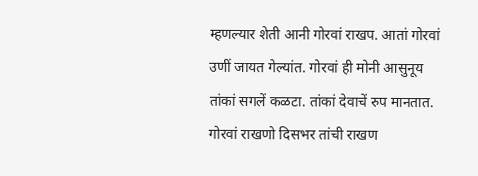म्हणल्यार शेती आनी गोरवां राखप. आतां गोरवां उणीं जायत गेल्यांत. गोरवां ही मोनी आसुनूय तांकां सगलें कळटा. तांकां देवाचें रुप मानतात. गोरवां राखणो दिसभर तांची राखण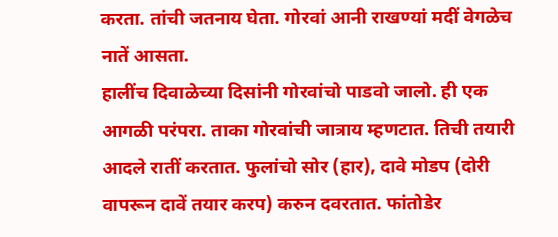करता. तांची जतनाय घेता. गोरवां आनी राखण्यां मदीं वेगळेच नातें आसता.
हालींच दिवाळेच्या दिसांनी गोरवांचो पाडवो जालो. ही एक आगळी परंपरा. ताका गोरवांची जात्राय म्हणटात. तिची तयारी आदले रातीं करतात. फुलांचो सोर (हार), दावे मोडप (दोरी वापरून दावें तयार करप) करुन दवरतात. फांतोडेर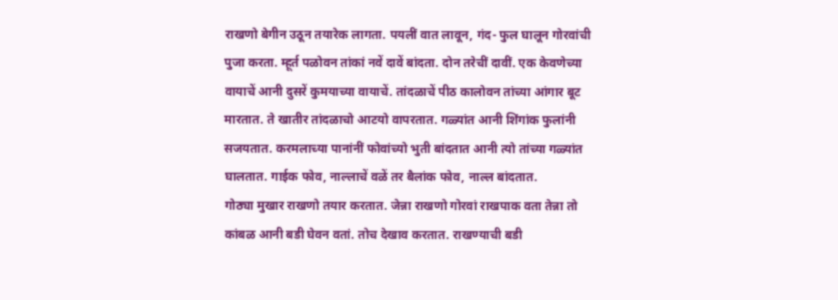राखणो बेगीन उठून तयारेक लागता. पयलीं वात लावून, गंद- फुल घालून गोरवांची पुजा करता. म्हूर्त पळोवन तांकां नवें दावें बांदता. दोन तरेचीं दावीं. एक केवणेच्या वायाचें आनी दुसरें कुमयाच्या वायाचें. तांदळाचें पीठ कालोवन तांच्या आंगार बूट मारतात. ते खातीर तांदळाचो आटयो वापरतात. गळ्यांत आनी शिंगांक फुलांनी सजयतात. करमलाच्या पानांनीं फोवांच्यो भुती बांदतात आनी त्यो तांच्या गळ्यांत घालतात. गाईक फोव, नाल्लाचें वळें तर बैलांक फोव, नाल्ल बांदतात.
गोठ्या मुखार राखणो तयार करतात. जेन्ना राखणो गोरवां राखपाक वता तेन्ना तो कांबळ आनी बडी घेवन वतां. तोच देखाव करतात. राखण्याची बडी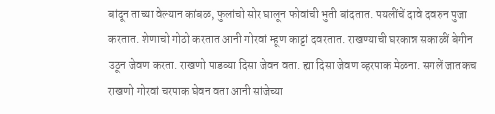बांदून ताच्या वेल्यान कांबळ, फुलांचो सोर घालून फोवांची भुती बांदतात. पयलींचें दावे दवरुन पुजा करतात. शेणाचो गोठो करतात आनी गोरवां म्हूण काट्टां दवरतात. राखण्याची घरकान्न सकाळीं बेगीन उठून जेवण करता. राखणो पाडव्या दिसा जेवन वता. ह्या दिसा जेवण व्हरपाक मेळना. सगलें जातकच राखणो गोरवां चरपाक घेवन वता आनी सांजेच्या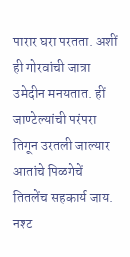पारार घरा परतता. अशीं ही गोरवांची जात्रा उमेदीन मनयतात. हीं जाण्टेल्यांची परंपरा तिगून उरतली जाल्यार आतांचे पिळगेचें तितलेंच सहकार्य जाय. नश्ट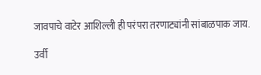जावपाचे वाटेर आशिल्ली ही परंपरा तरणाट्यांनी सांबाळपाक जाय.

उर्वी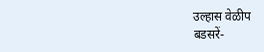उल्हास वेळीप
बडसरें-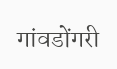गांवडोंगरी